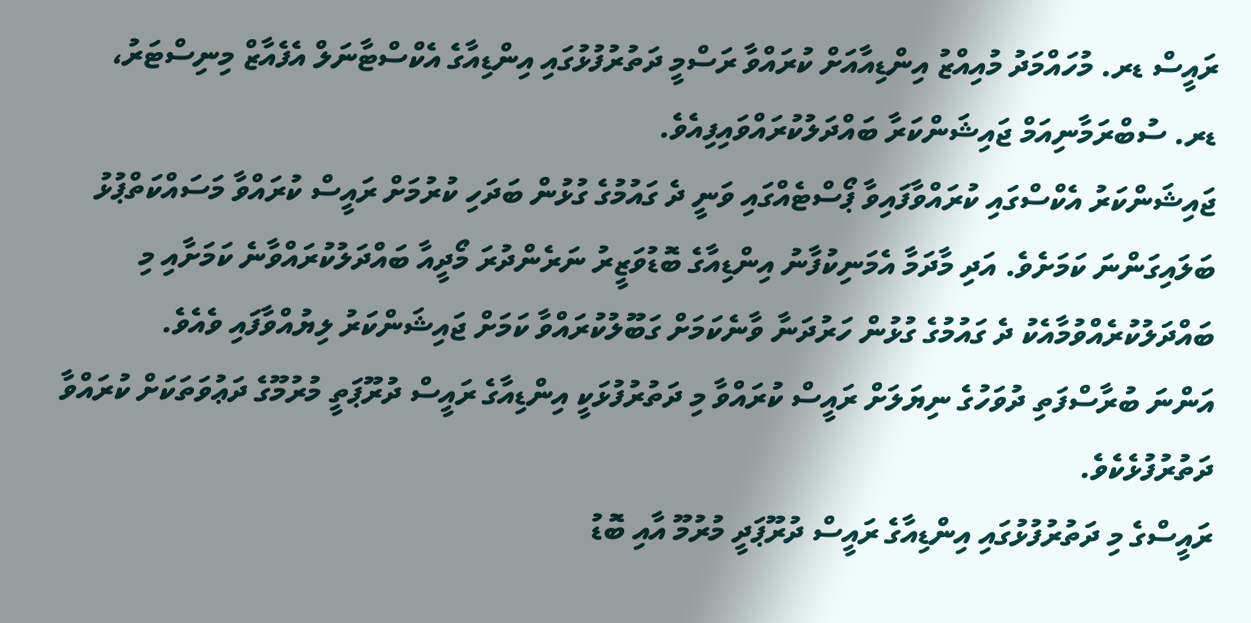ރައީސް ޑރ. މުހައްމަދު މުއިއްޒު އިންޑިއާއަށް ކުރައްވާ ރަސްމީ ދަތުރުފުޅުގައި އިންޑިއާގެ އެކްސްޓާނަލް އެފެއާޒް މިނިސްޓަރު، ޑރ. ސުބްރަމާނިއަމް ޖައިޝަންކަރާ ބައްދަލުކުރައްވައިފިއެވެ.
ޖައިޝަންކަރު އެކްސްގައި ކުރައްވާފައިވާ ޕޯސްޓެއްގައި ވަނީ ދެ ގައުމުގެ ގުޅުން ބަދަހި ކުރުމަށް ރައީސް ކުރައްވާ މަސައްކަތްޕުޅު ބަލައިގަންނަ ކަމަށެވެ. އަދި މާދަމާ އެމަނިކުފާނު އިންޑިއާގެ ބޮޑުވަޒީރު ނަރެންދުރަ މޯދީއާ ބައްދަލުކުރައްވާނެ ކަމަށާއި މި ބައްދަލުކުރެއްވުމާއެކު ދެ ގައުމުގެ ގުޅުން ހަރުދަނާ ވާނެކަމަށް ގަބޫލުކުރައްވާ ކަމަށް ޖައިޝަންކަރު ލިޔުއްވާފައި ވެއެވެ.
އަންނަ ބުރާސްފަތި ދުވަހުގެ ނިޔަލަށް ރައީސް ކުރައްވާ މި ދަތުރުފުޅަކީ އިންޑިއާގެ ރައީސް ދުރޫޕަތީ މުރުމޫގެ ދަޢުވަތަކަށް ކުރައްވާ ދަތުރުފުޅެކެވެ.
ރައީސްގެ މި ދަތުރުފުޅުގައި އިންޑިއާގެ ރައީސް ދުރޫޕަދީ މުރުމޫ އާއި ބޮޑު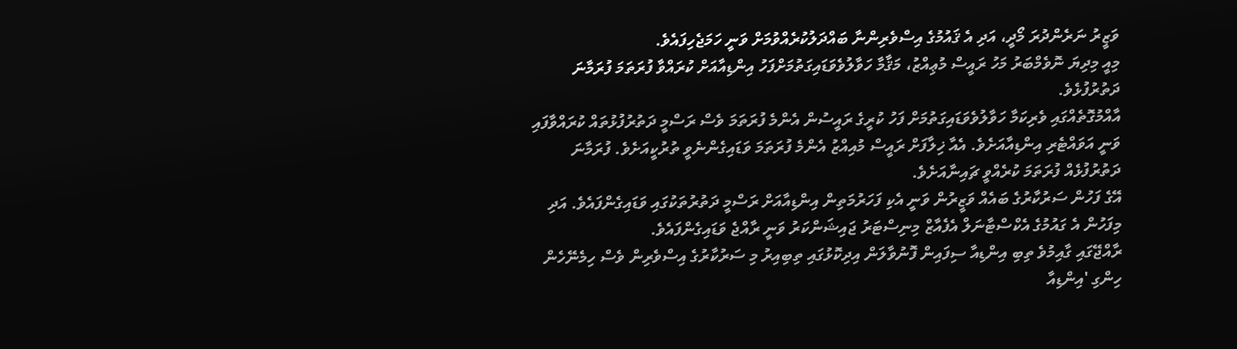ވަޒީރު ނަރެންދުރަ މޯދީ، އަދި އެ ޤައުމުގެ އިސްވެރިންނާ ބައްދަލުކުރެއްވުމަށް ވަނީ ހަމަޖެހިފައެވެ.
މިއީ މިދިޔަ ނޮވެމްބަރު މަހު ރައީސް މުޢިއްޒު، މަޤާމާ ހަވާލުވެވަޑައިގަތުމަށްފަހު އިންޑިއާއަށް ކުރައްވާ ފުރަތަމަ ފުރަމާނަ ދަތުރުފުޅެވެ.
އާއްމުގޮތެއްގައި ވެރިކަމާ ހަވާލުވެވަޑައިގަތުމަށް ފަހު ކުރީގެ ރައީސުން އެންމެ ފުރަތަމަ ވެސް ރަސްމީ ދަތުރުފުޅުތައް ކުރައްވާފައި ވަނީ އަވައްޓެރި އިންޑިއާއަށެވެ. އެއާ ޚިލާފަށް ރައީސް މުއިއްޒު އެންމެ ފުރަތަމަ ވަޑައިގެންނެވީ ތުރުކީއަށެވެ. ފުރަމާނަ ދަތުރުފުޅެއް ފުރަތަމަ ކުރެއްވީ ޗައިނާއަށެވެ.
އޭގެ ފަހުން ސަރުކާރުގެ ބައެއް ވަޒީރުން ވަނީ އެކި ފަހަރުމަތިން އިންޑިއާއަށް ރަސްމީ ދަތުރުތަކުގައި ވަޑައިގެންފައެވެ. އަދި މިފަހުން އެ ގައުމުގެ އެކްސްޓާނަލް އެފެއާޒް މިނިސްޓަރު ޖައިޝަންކަރު ވަނީ ރާއްޖެ ވަޑައިގެންފައެވެ.
ރާއްޖޭގައި ގާއިމުވެ ތިބި އިންޑިއާ ސިފައިން ފޮނުވާލަން އިދިކޮޅުގައި ތިބިއިރު މި ސަރުކާރުގެ އިސްވެރިން ވެސް ހިމެނޭހެން ހިންގި 'އިންޑިއާ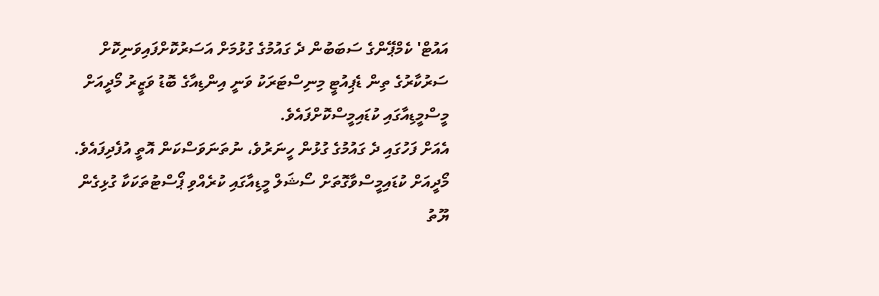އައުޓް' ކެމްޕޭންގެ ސަބަބުން ދެ ގައުމުގެ ގުޅުމަށް އަސަރުކޮށްފައިވަނިކޮށް ސަރުކާރުގެ ތިން ޑެޕިއުޓީ މިނިސްޓަރަކު ވަނީ އިންޑިއާގެ ބޮޑު ވަޒީރު މޯދީއަށް މީސްމީޑިއާގައި ކުޑައިމީސްކޮށްފައެވެ.
އެއަށް ފަހުގައި ދެ ގައުމުގެ ގުޅުން ހީނަރުވެ، ނުތަނަވަސްކަން އޮތީ އުފެދިފައެވެ.
މޯދީއަށް ކުޑައިމީސްވާގޮތަށް ސޯޝަލް މީޑިއާގައި ކުރެއްވި ޕޯސްޓުތަކަކާ ގުޅިގެން ޔޫތު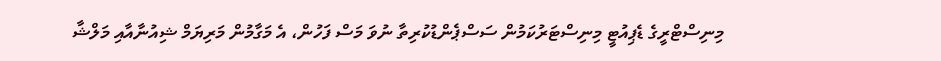މިނިސްޓްރީގެ ޑެޕިއުޓީ މިނިސްޓަރުކަމުން ސަސްޕެންޑުކުރިތާ ނުވަ މަސް ފަހުން، އެ މަގާމުން މަރިޔަމް ޝިއުނާއާއި މަލްޝާ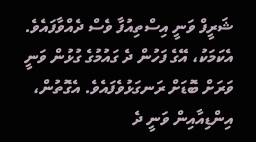ޝަރީފް ވަނީ އިސްތިއުފާ ވެސް ދެއްވާފައެވެ.
އެކަމަކު، އޭގެ ފަހުން ދެ ގައުމުގެ ގުޅުން ވަނީ ވަރަށް ބޮޑަށް ރަނގަޅުވެފައެވެ. އެގޮތުން، އިންޑިއާއިން ވަނީ ދެ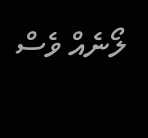ލޯނެއް ވެސް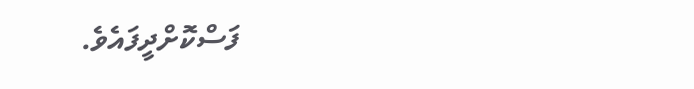ފަސްކޮށްދީފައެވެ.